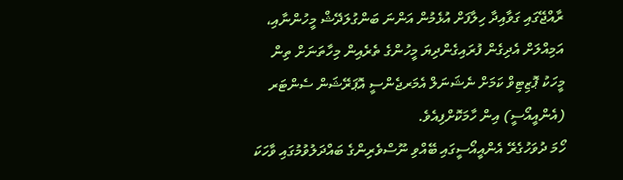ރާއްޖޭގައި ގަވާއިދާ ހިލާފަށް އުޅެމުން އަންނަ ބަންގުލަދޭޝް މީހުންނާއި، އަމިއްލަށް އެދިގެން ފުރައިގެންދިޔަ މީހުންގެ ތެރެއިން މިހާތަނަށް ތިން މީހަކު ޕޮޒިޓިވް ކަމަށް ނެޝަނަލް އެމަރޖެންސީ އޮޕަރޭޝަން ސެންޓަރ (އެންއީއޯސީ) އިން ހާމަކޮށްފިއެވެ.
ހޯމަ ދުވަހުގެރޭ އެންއީއޯސީގައި ބޭއްވި ނޫސްވެރިންގެ ބައްދަލުވުމުގައި ވާހަކަ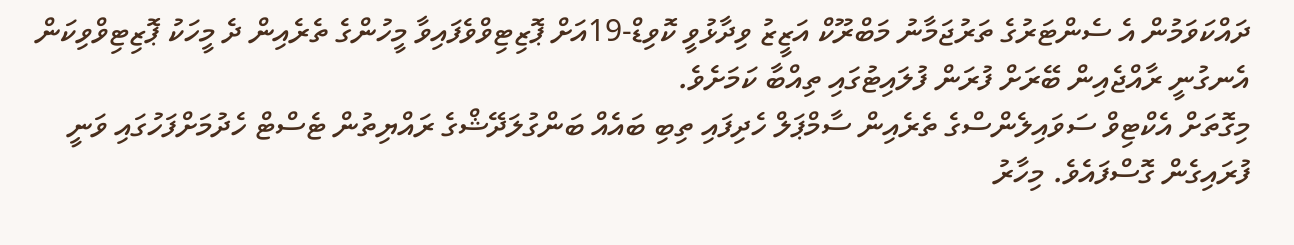ދައްކަވަމުން އެ ސެންޓަރުގެ ތަރުޖަމާނު މަބްރޫކް އަޒީޒު ވިދާޅުވީ ކޮވިޑް-19އަށް ޕޮޒިޓިވްވެފައިވާ މީހުންގެ ތެރެއިން ދެ މީހަކު ޕޮޒިޓިވްވިކަން އެނގުނީ ރާއްޖެއިން ބޭރަށް ފުރަން ފުލައިޓުގައި ތިއްބާ ކަމަށެވެ.
މިގޮތަށް އެކްޓިވް ސަވައިލެންސްގެ ތެރެއިން ސާމްޕަލް ހެދިފައި ތިބި ބައެއް ބަންގުލަދޭޝްގެ ރައްޔިތުން ޓެސްޓް ހެދުމަށްފަހުގައި ވަނީ ފުރައިގެން ގޮސްފައެވެ. މިހާރު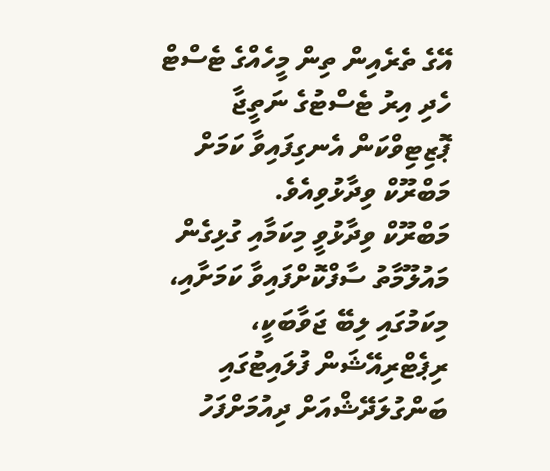އޭގެ ތެރެއިން ތިން މީހެއްގެ ޓެސްޓް ހެދި އިރު ޓެސްޓުގެ ނަތީޖާ ޕޮޒިޓިވްކަން އެނގިފައިވާ ކަމަށް މަބްރޫކް ވިދާޅުވިއެވެ.
މަބްރޫކް ވިދާޅުވީ މިކަމާއި ގުޅިގެން މައުލޫމާތު ސާފްކޮށްފައިވާ ކަމަށާއި، މިކަމުގައި ލިބޭ ޖަވާބަކީ، ރިޕެޓްރިއޭޝަން ފުލައިޓުގައި ބަންގުލަދޭޝްއަށް ދިއުމަށްފަހު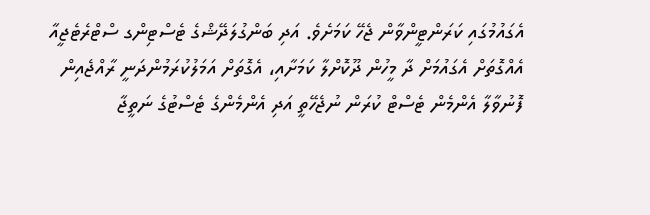އެގައުމުގައި ކަރަންޓީންވާން ޖެހޭ ކަމަށެވެ. އަދި ބަންގުލަދޭޝްގެ ޓެސްޓިންގ ސްޓްރެޓެޖީއާ އެއްގޮތަށް އެގައުމަށް ދާ މީހުން ދޫކޮށްލާ ކަމަށާއި، އެގޮތަށް އަމަލުކުރަމުންދަނީ ރާއްޖެއިން ފޮނުވާލާ އެންމެން ޓެސްޓް ކުރަން ނުޖެހޭތީ އަދި އެންމެންގެ ޓެސްޓުގެ ނަތީޖާ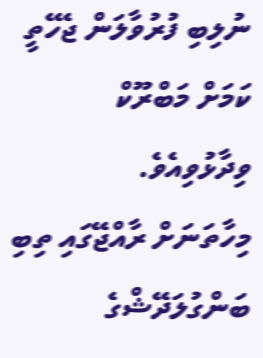ނުލިބި ފުރުވާލަން ޖެހޭތީ ކަމަށް މަބްރޫކް ވިދާޅުވިއެވެ.
މިހާތަނަށް ރާއްޖޭގައި ތިބި ބަންގުލަދޭޝްގެ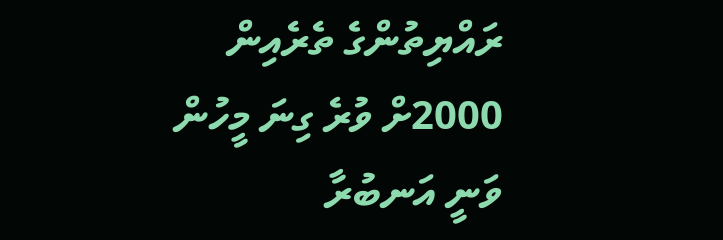ރައްޔިތުންގެ ތެރެއިން 2000ށް ވުރެ ގިނަ މީހުން ވަނީ އަނބުރާ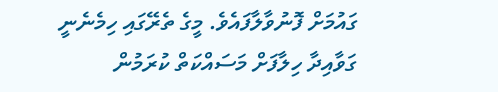ގައުމަށް ފޮނުވާލާފައެވެ. މީގެ ތެރޭގައި ހިމެނެނީ ގަވާއިދާ ހިލާފަށް މަސައްކަތް ކުރަމުން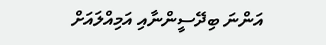އަންނަ ބިދޭސީންނާއި އަމިއްލައަށް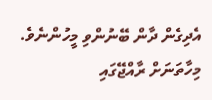އެދިގެން ދާން ބޭނުންވި މީހުންނެވެ.
މިހާތަނަށް ރާއްޖޭގައި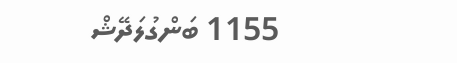1155 ބަންގުލަދޭޝް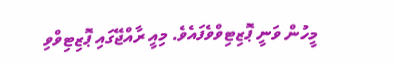މީހުން ވަނީ ޕޮޒިޓިވްވެފައެވެ. މިއީ ރާއްޖޭގައި ޕޮޒިޓިވްވި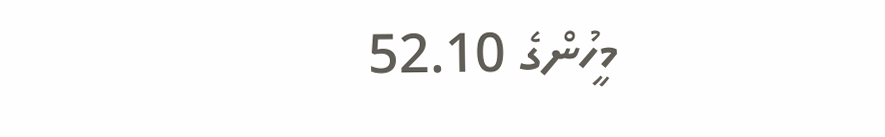މީހުންގެ 52.10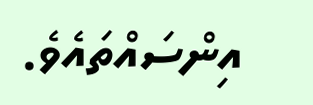އިންސައްތައެވެ.